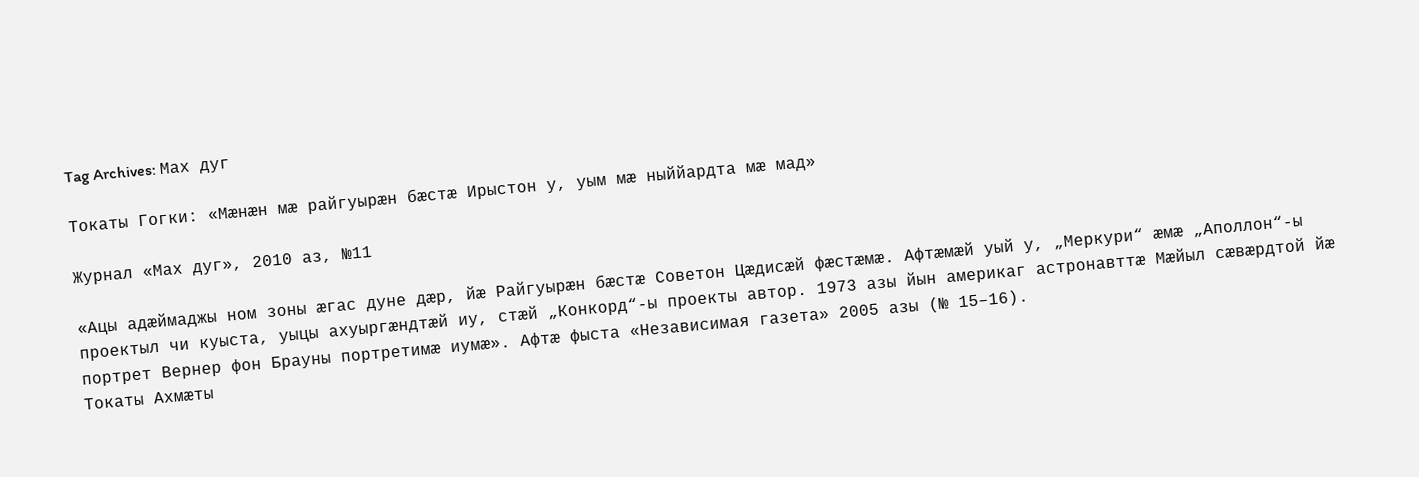Tag Archives: Мах дуг

Токаты Гогки: «Мæнæн мæ райгуырæн бæстæ Ирыстон у, уым мæ ныййардта мæ мад»

Журнал «Мах дуг», 2010 аз, №11

«Ацы адæймаджы ном зоны æгас дуне дæр, йæ Райгуырæн бæстæ Советон Цæдисæй фæстæмæ. Афтæмæй уый у, „Меркури“ æмæ „Аполлон“-ы проектыл чи куыста, уыцы ахуыргæндтæй иу, стæй „Конкорд“-ы проекты автор. 1973 азы йын америкаг астронавттæ Мæйыл сæвæрдтой йæ портрет Вернер фон Брауны портретимæ иумæ». Афтæ фыста «Независимая газета» 2005 азы (№ 15–16).
Токаты Ахмæты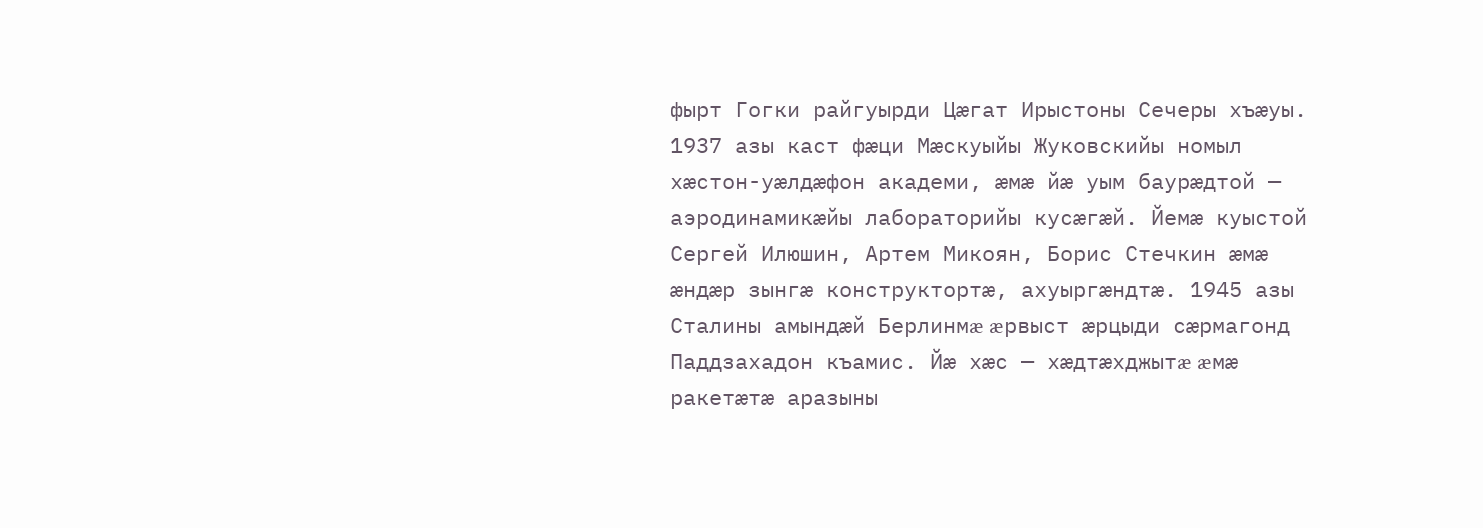фырт Гогки райгуырди Цæгат Ирыстоны Сечеры хъæуы. 1937 азы каст фæци Мæскуыйы Жуковскийы номыл хæстон-уæлдæфон академи, æмæ йæ уым баурæдтой — аэродинамикæйы лабораторийы кусæгæй. Йемæ куыстой Сергей Илюшин, Артем Микоян, Борис Стечкин æмæ æндæр зынгæ конструктортæ, ахуыргæндтæ. 1945 азы Сталины амындæй Берлинмæ æрвыст æрцыди сæрмагонд Паддзахадон къамис. Йæ хæс — хæдтæхджытæ æмæ ракетæтæ аразыны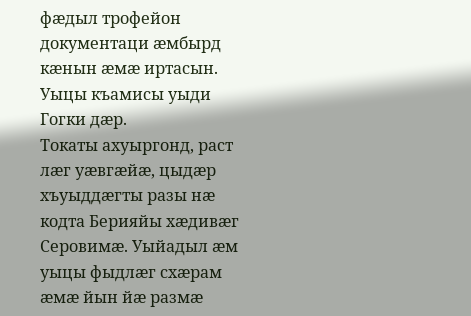фæдыл трофейон документаци æмбырд кæнын æмæ иртасын. Уыцы къамисы уыди Гогки дæр.
Токаты ахуыргонд, раст лæг уæвгæйæ, цыдæр хъуыддæгты разы нæ кодта Берияйы хæдивæг Серовимæ. Уыйадыл æм уыцы фыдлæг схæрам æмæ йын йæ размæ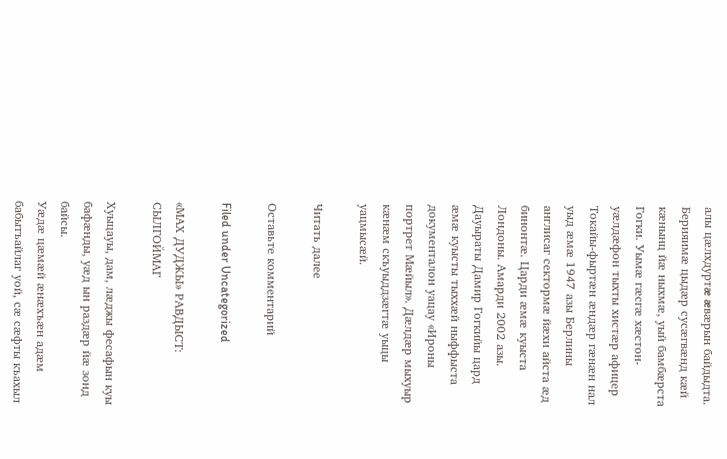алы цæлхдуртæ æвæрын байдыдта. Берияимæ цыдæр сусæгвæнд кæй кæнынц йæ ныхмæ, уый бамбæрста Гогки. Уымæ гæсгæ хæстон-уæлдæфон тыхты хистæр афицер Токайы-фыртæн æндæр гæнæн нал уыд æмæ 1947 азы Берлины англисаг сектормæ йæхи айста æд бинонтæ. Царди æмæ куыста Лондоны. Амарди 2002 азы.
Дауыраты Дамир Гогкийы цард æмæ куысты тыххæй ныффыста документалон уацау «Ироны портрет Мæйыл». Дæлдæр мыхуыр кæнæм скъуыддзæгтæ уыцы уацмысæй.

Читать далее

Оставьте комментарий

Filed under Uncategorized

«МАХ ДУДЖЫ» РАВДЫСТ: СЫЛГОЙМАГ

Хуыцауы, дам, лæджы фесафын куы бафæнды, уæд ын раздæр йæ зонд байсы.
Уæдæ цæмæй æнæхъæн адæм бабытъайлаг уой, сæ сæфты къахыл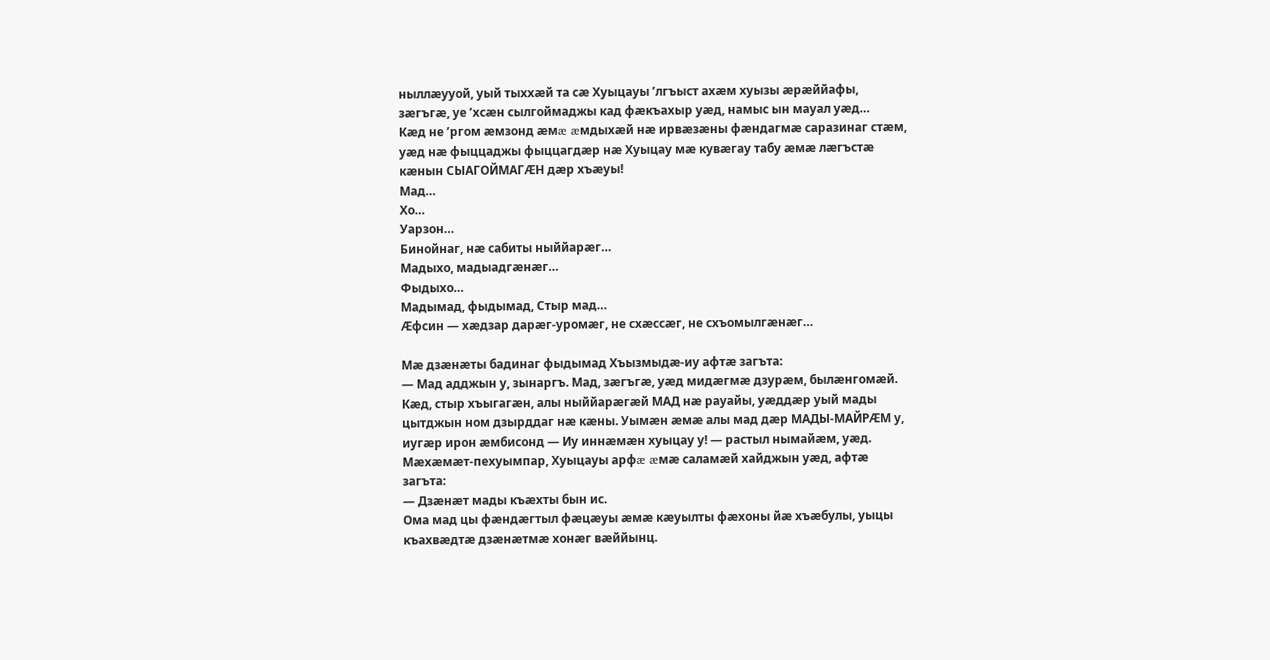ныллæууой, уый тыххæй та сæ Хуыцауы ’лгъыст ахæм хуызы æрæййафы, зæгъгæ, уе ’хсæн сылгоймаджы кад фæкъахыр уæд, намыс ын мауал уæд…
Кæд не ’ргом æмзонд æмæ æмдыхæй нæ ирвæзæны фæндагмæ саразинаг стæм, уæд нæ фыццаджы фыццагдæр нæ Хуыцау мæ кувæгау табу æмæ лæгъстæ кæнын СЫАГОЙМАГÆН дæр хъæуы!
Мад…
Хо…
Уарзон…
Бинойнаг, нæ сабиты ныййарæг…
Мадыхо, мадыадгæнæг…
Фыдыхо…
Мадымад, фыдымад, Стыр мад…
Æфсин — хæдзар дарæг-уромæг, не схæссæг, не схъомылгæнæг…

Мæ дзæнæты бадинаг фыдымад Хъызмыдæ-иу афтæ загъта:
— Мад адджын у, зынаргъ. Мад, зæгъгæ, уæд мидæгмæ дзурæм, былæнгомæй.
Кæд, стыр хъыгагæн, алы ныййарæгæй МАД нæ рауайы, уæддæр уый мады цытджын ном дзырддаг нæ кæны. Уымæн æмæ алы мад дæр МАДЫ-МАЙРÆМ у, иугæр ирон æмбисонд — Иу иннæмæн хуыцау у! — растыл нымайæм, уæд.
Мæхæмæт-пехуымпар, Хуыцауы арфæ æмæ саламæй хайджын уæд, афтæ загъта:
— Дзæнæт мады къæхты бын ис.
Ома мад цы фæндæгтыл фæцæуы æмæ кæуылты фæхоны йæ хъæбулы, уыцы къахвæдтæ дзæнæтмæ хонæг вæййынц.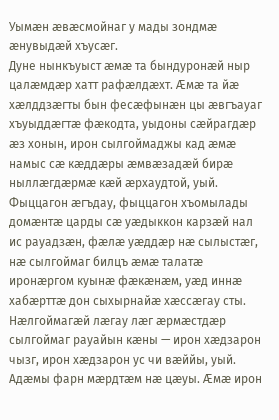Уымæн æвæсмойнаг у мады зондмæ æнувыдæй хъусæг.
Дуне нынкъуыст æмæ та бындуронæй ныр цалæмдæр хатт рафæлдæхт. Æмæ та йæ хæлддзæгты бын фесæфынæн цы æвгъауаг хъуыддæгтæ фæкодта, уыдоны сæйрагдæр æз хонын, ирон сылгоймаджы кад æмæ намыс сæ кæддæры æмвæзадæй бирæ ныллæгдæрмæ кæй æрхаудтой, уый.
Фыццагон æгъдау, фыццагон хъомылады домæнтæ царды сæ уæдыккон карзæй нал ис рауадзæн, фæлæ уæддæр нæ сылыстæг, нæ сылгоймаг билцъ æмæ талатæ иронæргом куынæ фæкæнæм, уæд иннæ хабæрттæ дон сыхырнайæ хæссæгау сты.
Нæлгоймагæй лæгау лæг æрмæстдæр сылгоймаг рауайын кæны — ирон хæдзарон чызг, ирон хæдзарон ус чи вæййы, уый.
Адæмы фарн мæрдтæм нæ цæуы. Æмæ ирон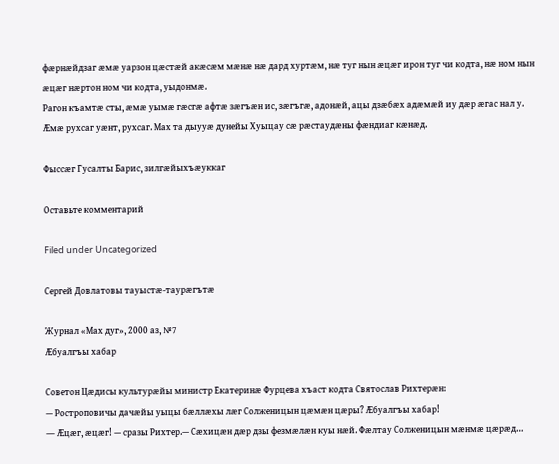фæрнæйдзаг æмæ уарзон цæстæй акæсæм мæнæ нæ дард хуртæм, нæ туг нын æцæг ирон туг чи кодта, нæ ном нын æцæг нæртон ном чи кодта, уыдонмæ.
Рагон къамтæ сты, æмæ уымæ гæсгæ афтæ зæгъæн ис, зæгъгæ, адонæй, ацы дзæбæх адæмæй иу дæр æгас нал у. Æмæ рухсаг уæнт, рухсаг. Мах та дыууæ дунейы Хуыцау сæ рæстаудæны фæндиаг кæнæд.

Фыссæг Гусалты Барис, зилгæйыхъæуккаг

Оставьте комментарий

Filed under Uncategorized

Сергей Довлатовы тауыстæ-таурæгътæ

Журнал «Мах дуг», 2000 аз, №7
Æбуалгъы хабар

Советон Цæдисы культурæйы министр Екатеринæ Фурцева хъаст кодта Святослав Рихтерæн:
— Ростроповичы дачæйы уыцы бæллæхы лæг Солженицын цæмæн цæры? Æбуалгъы хабар!
— Æцæг, æцæг! — сразы Рихтер.— Сæхицæн дæр дзы фезмæлæн куы нæй. Фæлтау Солженицын мæнмæ цæрæд…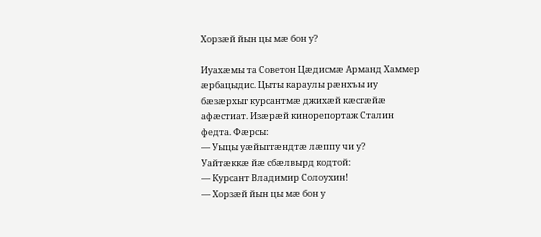Хорзæй йын цы мæ бон у?

Иуахæмы та Советон Цæдисмæ Арманд Хаммер æрбацыдис. Цыты караулы рæнхъы иу бæзæрхыг курсантмæ джихæй кæсгæйæ афæстиат. Изæрæй кинорепортаж Сталин федта. Фæрсы:
— Уыцы уæйыггæндтæ лæппу чи у?
Уайтæккæ йæ сбæлвырд кодтой:
— Курсант Владимир Солоухин!
— Хорзæй йын цы мæ бон у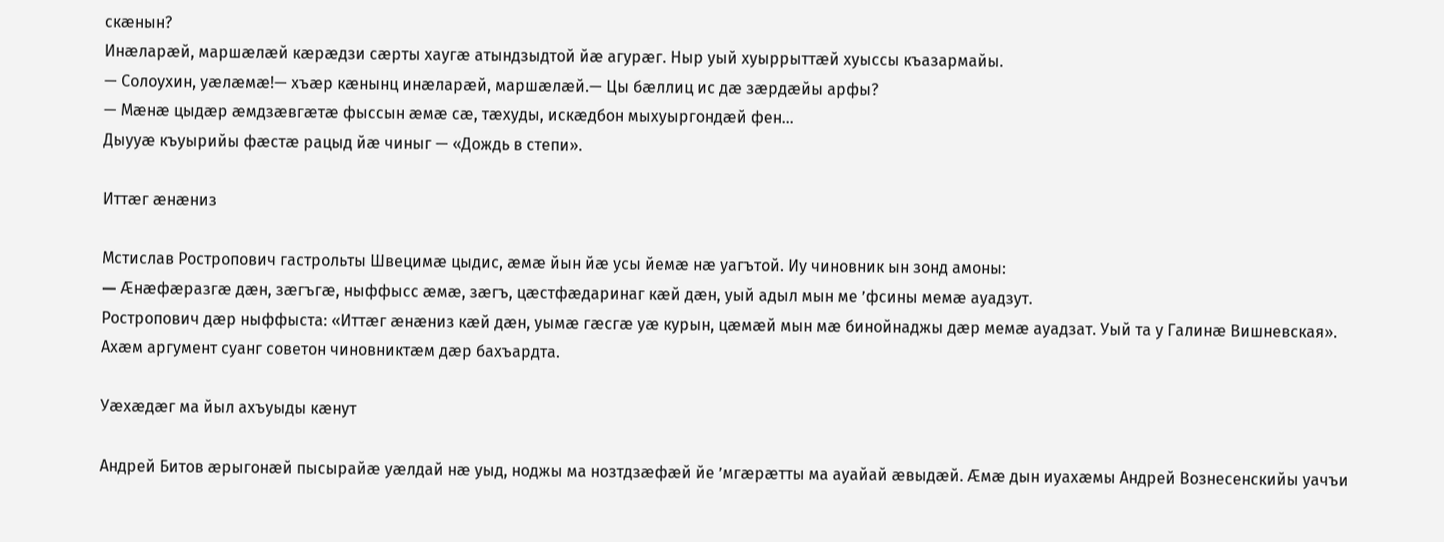скæнын?
Инæларæй, маршæлæй кæрæдзи сæрты хаугæ атындзыдтой йæ агурæг. Ныр уый хуыррыттæй хуыссы къазармайы.
— Солоухин, уæлæмæ!— хъæр кæнынц инæларæй, маршæлæй.— Цы бæллиц ис дæ зæрдæйы арфы?
— Мæнæ цыдæр æмдзæвгæтæ фыссын æмæ сæ, тæхуды, искæдбон мыхуыргондæй фен…
Дыууæ къуырийы фæстæ рацыд йæ чиныг — «Дождь в степи».

Иттæг æнæниз

Мстислав Ростропович гастрольты Швецимæ цыдис, æмæ йын йæ усы йемæ нæ уагътой. Иу чиновник ын зонд амоны:
— Æнæфæразгæ дæн, зæгъгæ, ныффысс æмæ, зæгъ, цæстфæдаринаг кæй дæн, уый адыл мын ме ’фсины мемæ ауадзут.
Ростропович дæр ныффыста: «Иттæг æнæниз кæй дæн, уымæ гæсгæ уæ курын, цæмæй мын мæ бинойнаджы дæр мемæ ауадзат. Уый та у Галинæ Вишневская».
Ахæм аргумент суанг советон чиновниктæм дæр бахъардта.

Уæхæдæг ма йыл ахъуыды кæнут

Андрей Битов æрыгонæй пысырайæ уæлдай нæ уыд, ноджы ма нозтдзæфæй йе ’мгæрæтты ма ауайай æвыдæй. Æмæ дын иуахæмы Андрей Вознесенскийы уачъи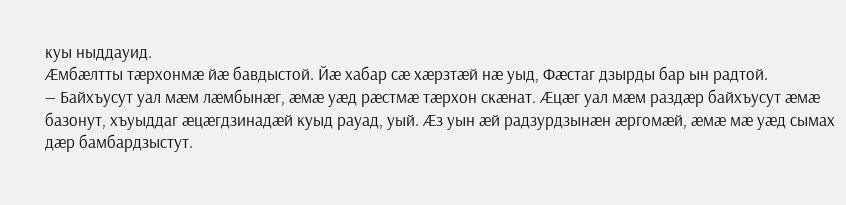куы ныддауид.
Æмбæлтты тæрхонмæ йæ бавдыстой. Йæ хабар сæ хæрзтæй нæ уыд, Фæстаг дзырды бар ын радтой.
— Байхъусут уал мæм лæмбынæг, æмæ уæд рæстмæ тæрхон скæнат. Æцæг уал мæм раздæр байхъусут æмæ базонут, хъуыддаг æцæгдзинадæй куыд рауад, уый. Æз уын æй радзурдзынæн æргомæй, æмæ мæ уæд сымах дæр бамбардзыстут.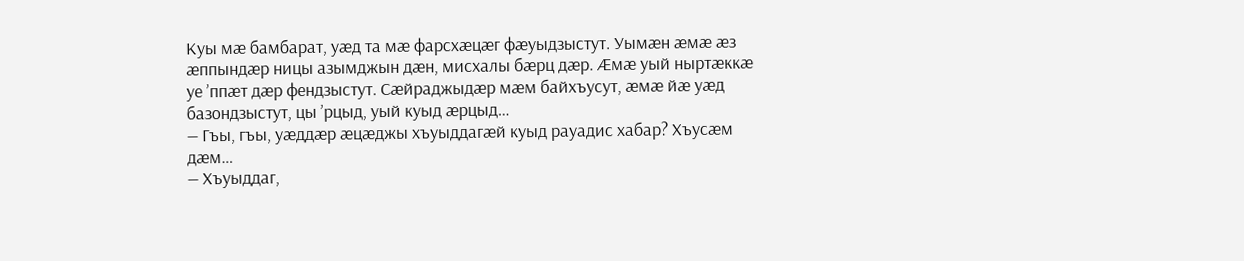Куы мæ бамбарат, уæд та мæ фарсхæцæг фæуыдзыстут. Уымæн æмæ æз æппындæр ницы азымджын дæн, мисхалы бæрц дæр. Æмæ уый ныртæккæ уе ’ппæт дæр фендзыстут. Сæйраджыдæр мæм байхъусут, æмæ йæ уæд базондзыстут, цы ’рцыд, уый куыд æрцыд…
— Гъы, гъы, уæддæр æцæджы хъуыддагæй куыд рауадис хабар? Хъусæм дæм…
— Хъуыддаг,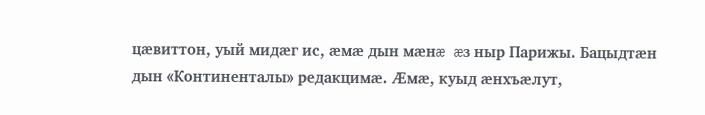цæвиттон, уый мидæг ис, æмæ дын мæнæ æз ныр Парижы. Бацыдтæн дын «Континенталы» редакцимæ. Æмæ, куыд æнхъæлут,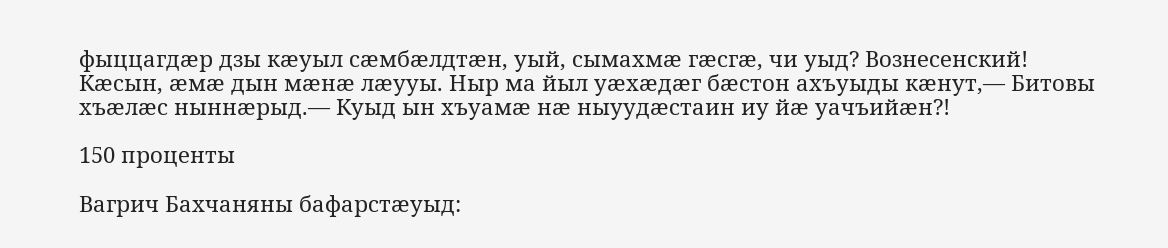фыццагдæр дзы кæуыл сæмбæлдтæн, уый, сымахмæ гæсгæ, чи уыд? Вознесенский! Кæсын, æмæ дын мæнæ лæууы. Ныр ма йыл уæхæдæг бæстон ахъуыды кæнут,— Битовы хъæлæс ныннæрыд.— Куыд ын хъуамæ нæ ныуудæстаин иу йæ уачъийæн?!

150 проценты

Вагрич Бахчаняны бафарстæуыд: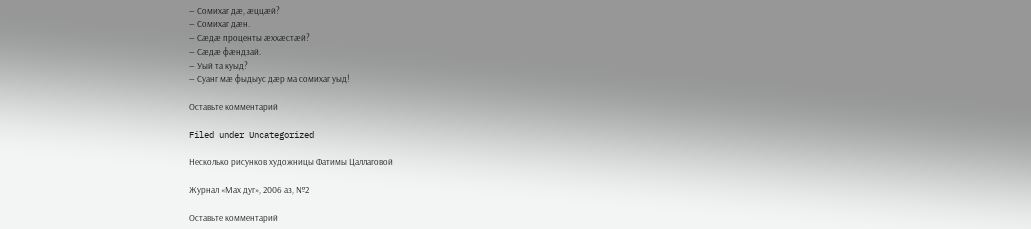— Сомихаг дæ, æццæй?
— Сомихаг дæн.
— Сæдæ проценты æххæстæй?
— Сæдæ фæндзай.
— Уый та куыд?
— Суанг мæ фыдыус дæр ма сомихаг уыд!

Оставьте комментарий

Filed under Uncategorized

Несколько рисунков художницы Фатимы Цаллаговой

Журнал «Мах дуг», 2006 аз, №2

Оставьте комментарий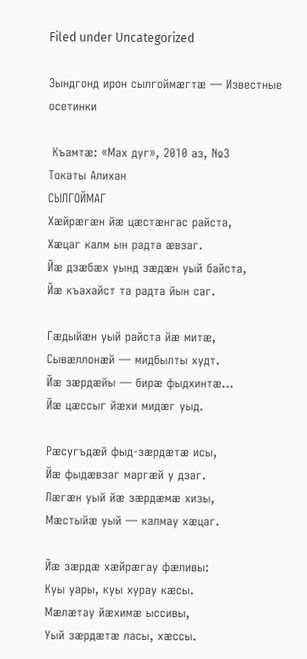Filed under Uncategorized

Зындгонд ирон сылгоймæгтæ — Известные осетинки

 Къамтæ: «Мах дуг», 2010 аз, №3
Токаты Алихан
СЫЛГОЙМАГ
Хæйрæгæн йæ цæстæнгас райста,
Хæцаг калм ын радта æвзаг.
Йæ дзæбæх уынд зæдæн уый байста,
Йæ къахайст та радта йын саг.

Гæдыйæн уый райста йæ митæ,
Сывæллонæй — мидбылты худт.
Йæ зæрдæйы — бирæ фыдхинтæ…
Йæ цæссыг йæхи мидæг уыд.

Рæсугъдæй фыд-зæрдæтæ исы,
Йæ фыдæвзаг маргæй у дзаг.
Лæгæн уый йæ зæрдæмæ хизы,
Мæстыйæ уый — калмау хæцаг.

Йæ зæрдæ хæйрæгау фæливы:
Куы уары, куы хурау кæсы.
Мæлæтау йæхимæ ыссивы,
Уый зæрдæтæ ласы, хæссы.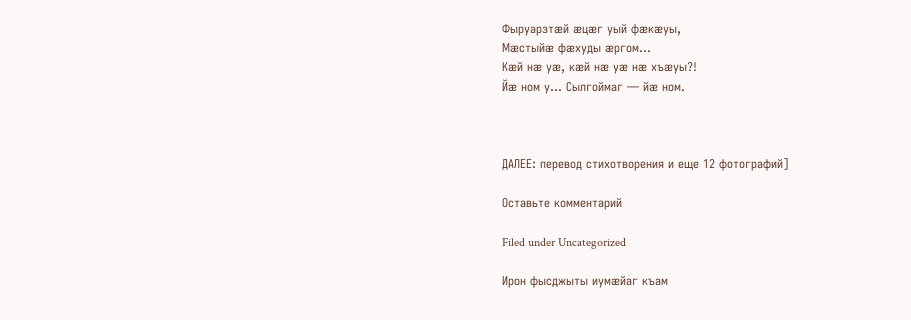Фыруарзтæй æцæг уый фæкæуы,
Мæстыйæ фæхуды æргом…
Кæй нæ уæ, кæй нæ уæ нæ хъæуы?!
Йæ ном у… Сылгоймаг — йæ ном.



ДАЛЕЕ: перевод стихотворения и еще 12 фотографий]

Оставьте комментарий

Filed under Uncategorized

Ирон фысджыты иумæйаг къам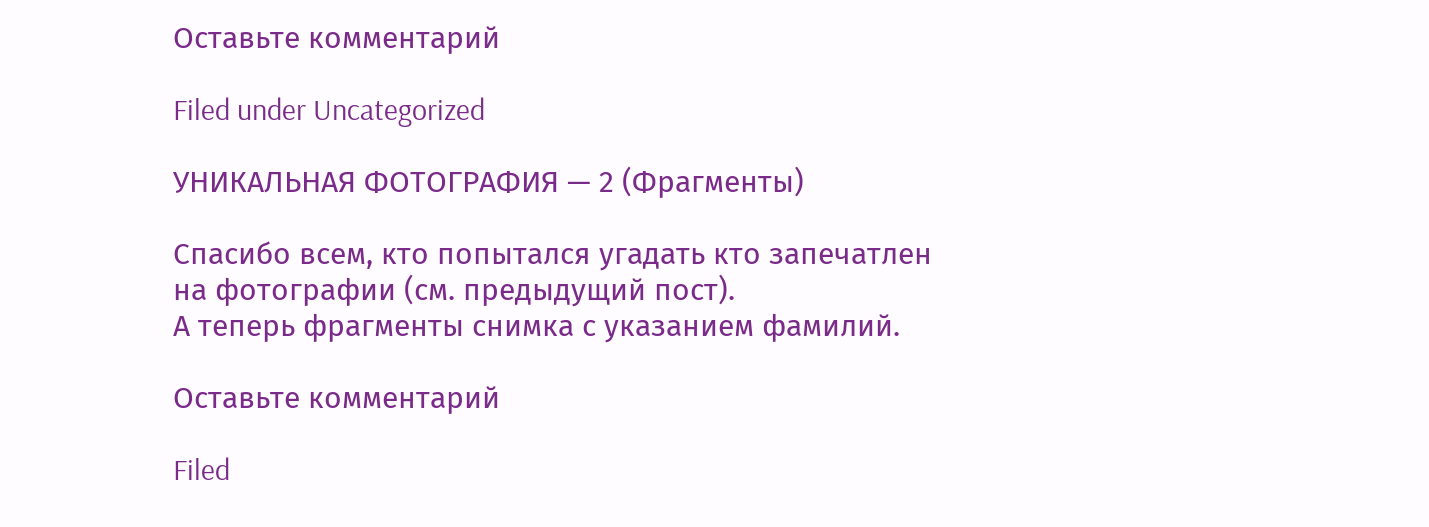Оставьте комментарий

Filed under Uncategorized

УНИКАЛЬНАЯ ФОТОГРАФИЯ — 2 (Фрагменты)

Спасибо всем, кто попытался угадать кто запечатлен на фотографии (см. предыдущий пост).
А теперь фрагменты снимка с указанием фамилий.

Оставьте комментарий

Filed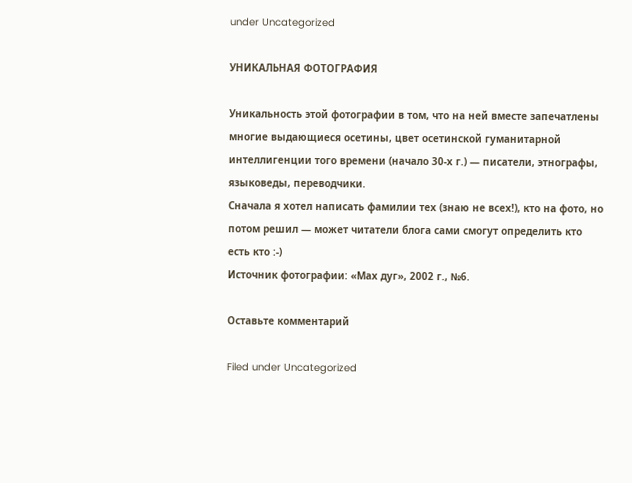under Uncategorized

УНИКАЛЬНАЯ ФОТОГРАФИЯ

Уникальность этой фотографии в том, что на ней вместе запечатлены многие выдающиеся осетины, цвет осетинской гуманитарной интеллигенции того времени (начало 30-х г.) — писатели, этнографы, языковеды, переводчики.
Сначала я хотел написать фамилии тех (знаю не всех!), кто на фото, но потом решил — может читатели блога сами смогут определить кто есть кто :-)
Источник фотографии: «Мах дуг», 2002 г., №6.

Оставьте комментарий

Filed under Uncategorized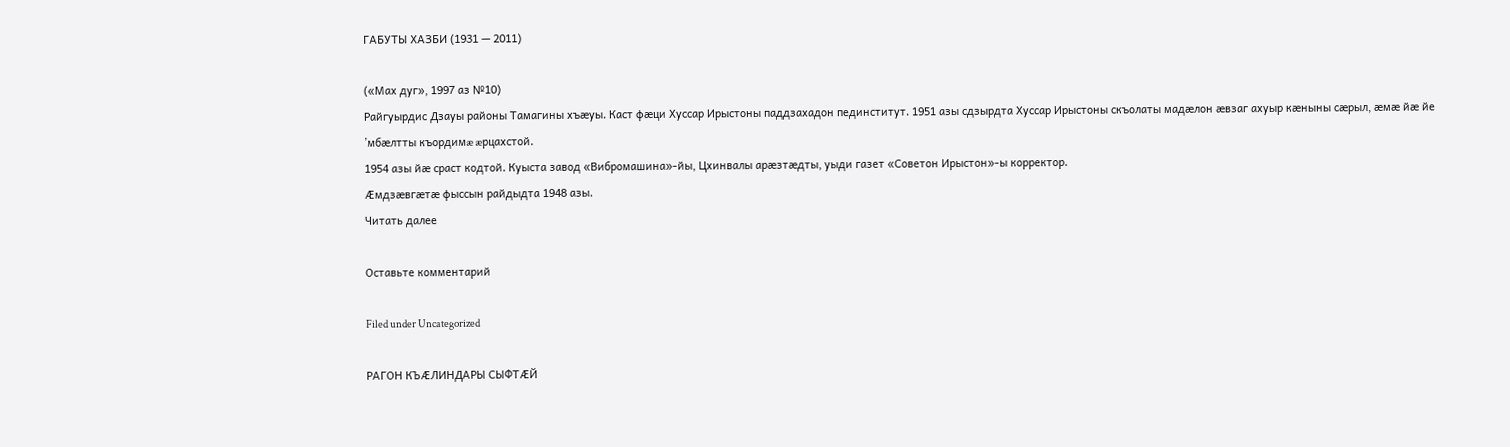ГАБУТЫ ХАЗБИ (1931 — 2011)

(«Мах дуг», 1997 аз №10)
Райгуырдис Дзауы районы Тамагины хъæуы. Каст фæци Хуссар Ирыстоны паддзахадон пединститут. 1951 азы сдзырдта Хуссар Ирыстоны скъолаты мадæлон æвзаг ахуыр кæныны сæрыл, æмæ йæ йе ’мбæлтты къордимæ æрцахстой.
1954 азы йæ сраст кодтой. Куыста завод «Вибромашина»-йы, Цхинвалы арæзтæдты, уыди газет «Советон Ирыстон»-ы корректор.
Æмдзæвгæтæ фыссын райдыдта 1948 азы.
Читать далее

Оставьте комментарий

Filed under Uncategorized

РАГОН КЪÆЛИНДАРЫ СЫФТÆЙ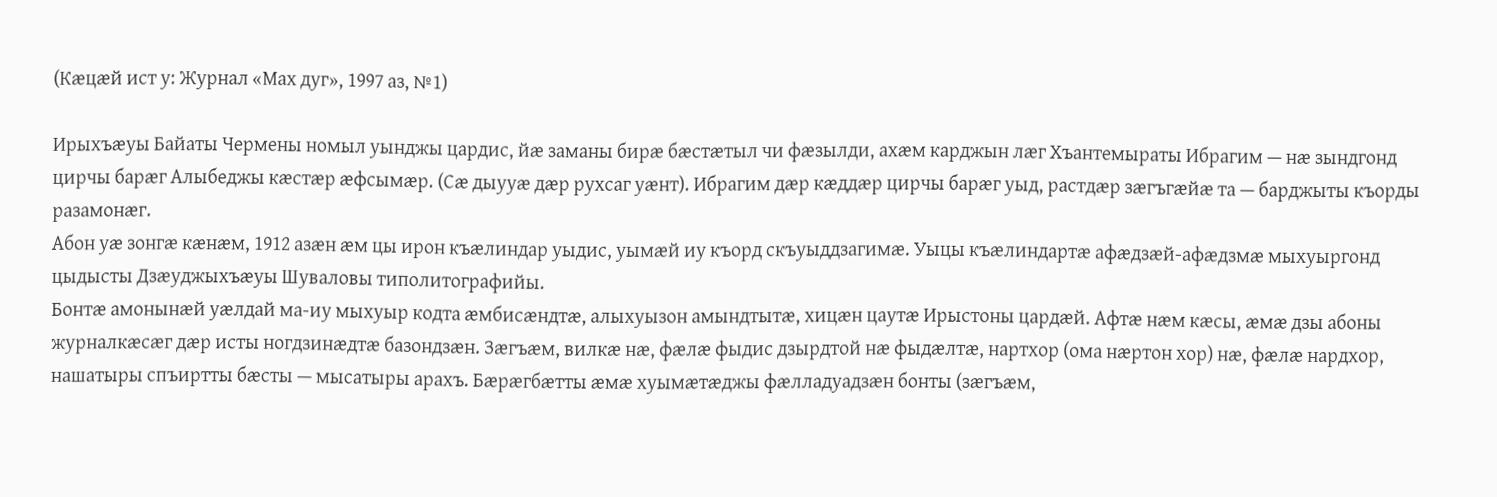(Кæцæй ист у: Журнал «Мах дуг», 1997 аз, №1)

Ирыхъæуы Байаты Чермены номыл уынджы цардис, йæ заманы бирæ бæстæтыл чи фæзылди, ахæм карджын лæг Хъантемыраты Ибрагим — нæ зындгонд цирчы барæг Алыбеджы кæстæр æфсымæр. (Сæ дыууæ дæр рухсаг уæнт). Ибрагим дæр кæддæр цирчы барæг уыд, растдæр зæгъгæйæ та — барджыты къорды разамонæг.
Абон уæ зонгæ кæнæм, 1912 азæн æм цы ирон къæлиндар уыдис, уымæй иу къорд скъуыддзагимæ. Уыцы къæлиндартæ афæдзæй-афæдзмæ мыхуыргонд цыдысты Дзæуджыхъæуы Шуваловы типолитографийы.
Бонтæ амонынæй уæлдай ма-иу мыхуыр кодта æмбисæндтæ, алыхуызон амындтытæ, хицæн цаутæ Ирыстоны цардæй. Афтæ нæм кæсы, æмæ дзы абоны журналкæсæг дæр исты ногдзинæдтæ базондзæн. Зæгъæм, вилкæ нæ, фæлæ фыдис дзырдтой нæ фыдæлтæ, нартхор (ома нæртон хор) нæ, фæлæ нардхор, нашатыры спъиртты бæсты — мысатыры арахъ. Бæрæгбæтты æмæ хуымæтæджы фæлладуадзæн бонты (зæгъæм,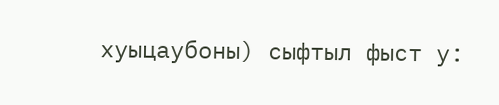хуыцаубоны) сыфтыл фыст у: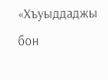«Хъуыддаджы бон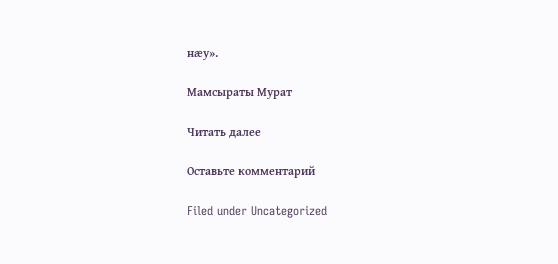нæу».

Мамсыраты Мурат

Читать далее

Оставьте комментарий

Filed under Uncategorized